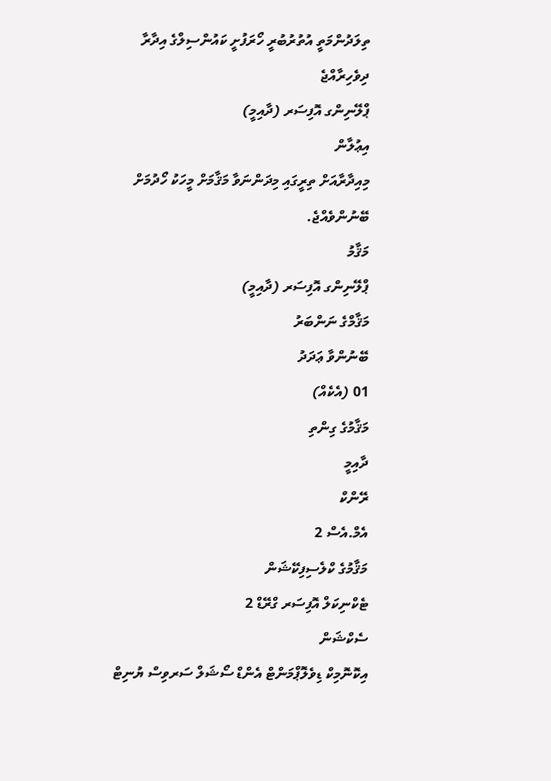ތިލަދުންމަތީ އުތުރުބުރީ ހޯރަފުށީ ކައުންސިލްގެ އިދާރާ
ދިވެހިރާއްޖެ
ޕްލޭނިންގ އޮފިސަރ (ދާއިމީ)
އިޢުލާން
މިއިދާރާއަށް ތިރީގައި މިދަންނަވާ މަޤާމަށް މީހަކު ހޯދުމަށް ބޭނުންވެއްޖެ.
މަޤާމު
ޕްލޭނިންގ އޮފިސަރ (ދާއިމީ)
މަޤާމްގެ ނަންބަރު
ބޭނުންވާ ޢަދަދު
01 (އެކެއް)
މަޤާމުގެ ގިންތި
ދާއިމީ
ރޭންކް
އެމް.އެސް 2
މަޤާމުގެ ކްލެސިފިކޭޝަން
ޓެކްނިކަލް އޮފިސަރ ގްރޭޑް 2
ސެކްޝަން
އިކޮނޮމިކް ޑިވެލޮޕްމަންޓް އެންޑް ސޯޝަލް ސަރވިސް ޔުނިޓް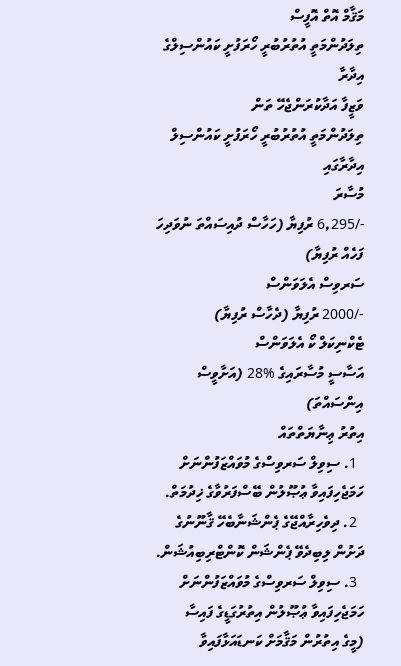މަޤާމް އޮތް އޮފީސް
ތިލަދުންމަތީ އުތުރުބުރީ ހޯރަފުށީ ކައުންސިލްގެ އިދާރާ
ވަޒީފާ އަދާކުރަންޖެހޭ ތަން
ތިލަދުންމަތީ އުތުރުބުރީ ހޯރަފުށީ ކައުންސިލް އިދާރާގައި
މުސާރަ
-/6,295 ރުފިޔާ (ހަހާސް ދުއިސައްތަ ނުވަދިހަ ފަހެއް ރުފިޔާ)
ސަރވިސް އެލަވަންސް
-/2000 ރުފިޔާ (ދެހާސް ރުފިޔާ)
ޓެކްނިކަލް ކޯ އެލަވަންސް
އަސާސީ މުސާރައިގެ %28 (އަށާވީސް އިންސައްތަ)
އިތުރު ޢިނާޔަތްތައް
  1. ސިވިލް ސަރވިސްގެ މުވައްޒަފުންނަށް ހަމަޖެހިފައިވާ ޢުޞޫލުން ބޭސްފަރުވާގެ ޚިދުމަތް.
  2. ދިވެހިރާއްޖޭގެ ޕެންޝަނާބެހޭ ޤާނޫނުގެ ދަށުން ލިބިދެވޭ ޕެންޝަން ކޮންޓްރިބިއުޝަން.
  3. ސިވިލް ސަރވިސްގެ މުވައްޒަފުންނަށް ހަމަޖެހިފައިވާ ޢުޞޫލުން އިތުރުގަޑީގެ ފައިސާ
(މީގެ އިތުރުން މަޤާމަށް ކަނޑައަޅާފައިވާ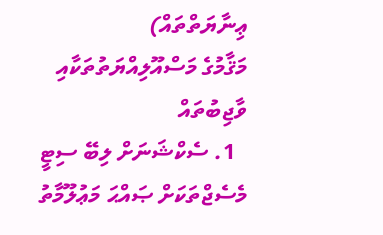ޢިނާޔަތްތައް)
މަޤާމުގެ މަސްއޫލިއްޔަތުތަކާއި ވާޖިބުތައް
  1. ސެކްޝަނަށް ލިބޭ ސިޓީ މެސެޖްތަކަށް ޞައްޙަ މަޢުލޫމާތު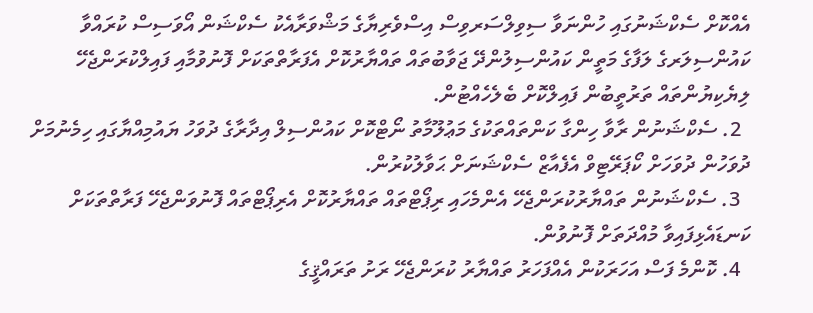އެއްކޮށް ސެކްޝަނުގައި ހުންނަވާ ސިވިލްސަރވިސް އިސްވެރިޔާގެ މަޝްވަރާއެކު ސެކްޝަން އޯވަސިސް ކުރައްވާ ކައުންސިލަރގެ ލަފާގެ މަތީން ކައުންސިލުންދޭ ޖަވާބުތައް ތައްޔާރުކޮށް އެފަރާތްތަކަށް ފޮނުވުމާއި ފައިލްކުރަންޖެހޭ ލިޔެކިޔުންތައް ތަރުތީބުން ފައިލްކޮށް ބެލެހެއްޓުން.
  2. ސެކްޝަނުން ރާވާ ހިންގާ ކަންތައްތަކުގެ މަޢުލޫމާތު ނޯޓްކޮށް ކައުންސިލް އިދާރާގެ ދުވަހު ޔައުމިއްޔާގައި ހިމެނުމަށް ދުވަހުން ދުވަހަށް ކޯޕަރޭޓިވް އެފެއާޒް ސެކްޝަނަށް ޙަވާލުކުރުން.
  3. ސެކްޝަނުން ތައްޔާރުކުރަންޖެހޭ އެންމެހައި ރިޕޯޓްތައް ތައްޔާރުކޮށް އެރިޕޯޓްތައް ފޮނުވަންޖެހޭ ފަރާތްތަކަށް ކަނޑައެޅިފައިވާ މުއްދަތަށް ފޮނުވުން.
  4. ކޮންމެ ފަސް އަހަރަކުން އެއްފަހަރު ތައްޔާރު ކުރަންޖެހޭ ރަށު ތަރައްޤީގެ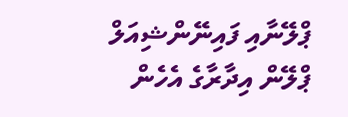ޕްލޭނާއި ފައިނޭންޝިއަލް ޕްލޭން އިދާރާގެ އެހެން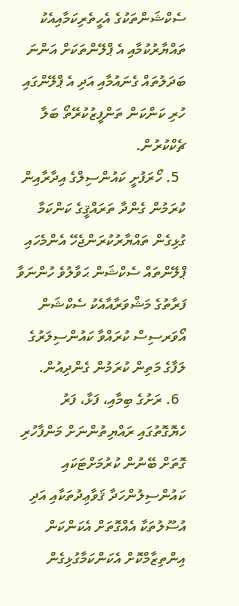ސެކްޝަންތަކުގެ އެހީތެރިކަމާއިއެކު ތައްޔާރުކުމާއި އެ ޕްލޭންތަކަށް އަންނަ ބަދަލުތައް ގެނައުމާއި އަދި އެ ޕްލޭންގައި ހުރި ކަންކަން ތަންފީޒުކުރޭތޯ ބަލާ ޗެކްކުރުން.
  5. ހޯރަފުށީ ކައުންސިލްގެ އިދާރާއިން ކުރަމުން ގެންދާ ތަރައްޤީގެ ކަންކަމާ ގުޅިގެން ތައްޔާރުކުރަންޖެހޭ އެންމެހައި ޕްލޭންތައް ސެކްޝަން ޙަވާލުވެ ހުންނަވާ ފަރާތުގެ މަޝްވަރާއާއެކު ސެކްޝަން އޯވަރސިސް ކުރައްވާ ކައުންސިލަރުގެ ލަފާގެ މަތިން ކުރަމުން ގެންދިއުން.
  6. ރަށުގެ ބިމާއި، ފަޅާ، ފަރު ހެޔޮގޮތުގައި ރައްޔިތުންނަށް މަންފާހުރި ގޮތަށް ބޭނުން ކުރުމަށްޓަކައި ކައުންސިލުންހަދާ ޤަވާޢިދުތަކާއި އަދި އުސޫލުތަކާ އެއްގޮތަށް އެކަންކަން އިންތިޒާމްކޮށް އެކަންކަމާގުޅިގެން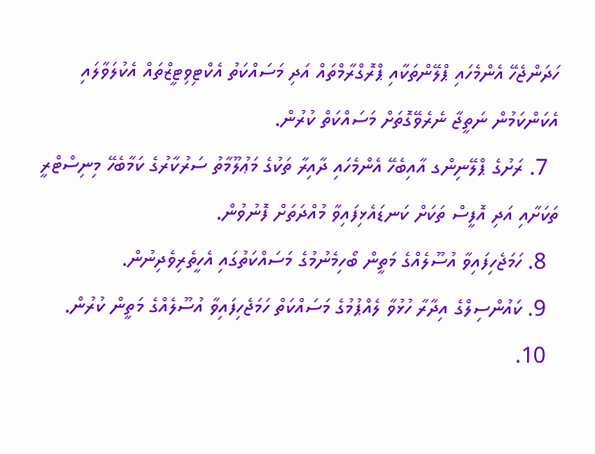ހަދަންޖެހޭ އެންމެހައި ޕްލޭންތަކާއި ޕްރޮގްރާމްތައް އަދި މަސައްކަތު އެކްޓިވިޓީޒްތައް އެކުލަވާލައި އެކަންކަމުން ނަތީޖާ ނެރެވޭގޮތަށް މަސައްކަތް ކުރުން.
  7. ރަށުގެ ޕްލޭނިންގ އާއިބެހޭ އެންމެހައި ދާއިރާ ތަކުގެ މަޢުލޫމާތު ސަރުކާރުގެ ކަމާބެހޭ މިނިސްޓްރީ ތަކަށާއި އަދި އޮފީސް ތަކަށް ކަނޑައެޅިފައިވާ މުއްދަތަށް ފޮނުވުން.
  8. ހަމަޖެހިފައިވާ އުސޫލެއްގެ މަތީން ބޯހިމެނުމުގެ މަސައްކަތުގައި އެހީތެރިވެދިނުން.
  9. ކައުންސިލްގެ އިދާރާ ހުޅުވާ ލެއްޕުމުގެ މަސައްކަތް ހަމަޖެހިފައިވާ އުސޫލެއްގެ މަތީން ކުރުން.
  10.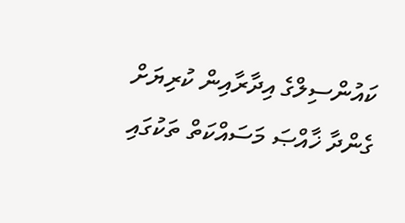ކައުންސިލްގެ އިދާރާއިން ކުރިޔަށް ގެންދާ ޚާއްޞަ މަސައްކަތް ތަކުގައި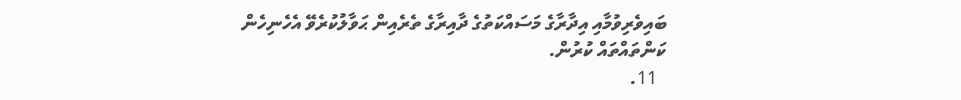ބައިވެރިވުމާއި އިދާރާގެ މަސައްކަތުގެ ދާއިރާގެ ތެރެއިން ޙަވާލުކުރެވޭ އެހެނިހެން ކަންތައްތައް ކުރުން.
  11.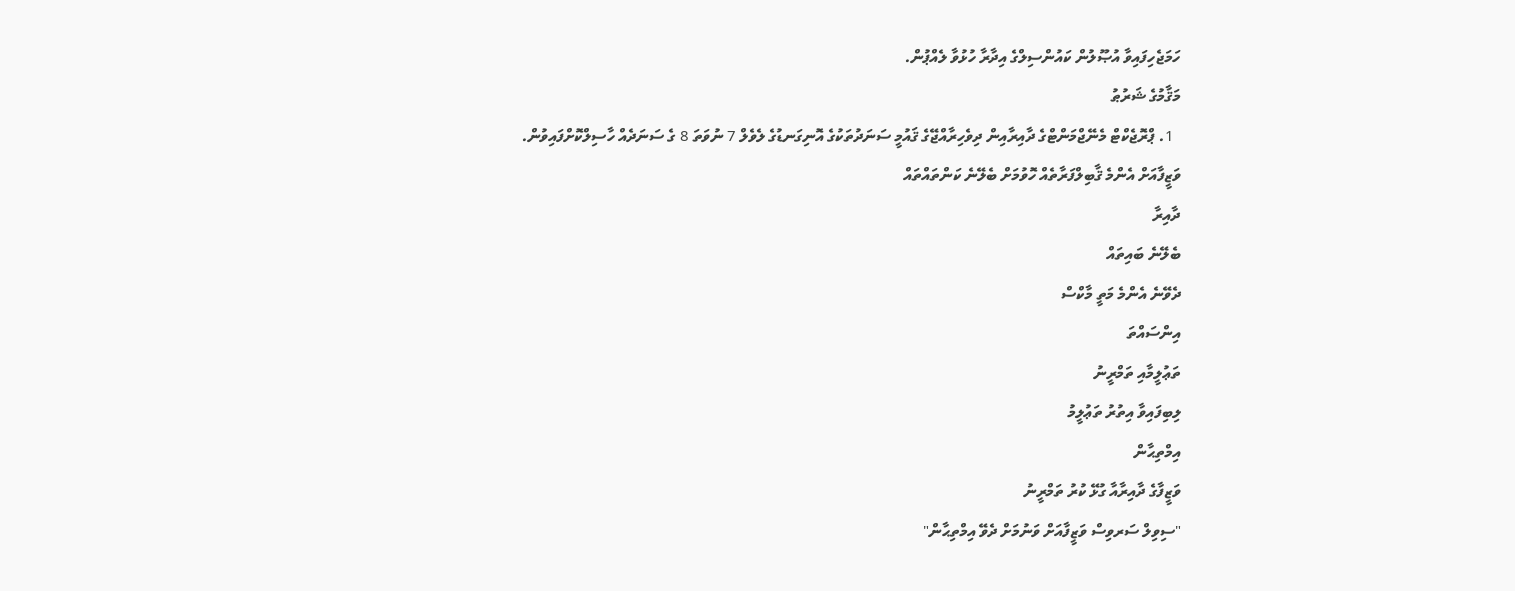ހަމަޖެހިފައިވާ އުޞޫލުން ކައުންސިލްގެ އިދާރާ ހުޅުވާ ލެއްޕުން.
މަޤާމުގެ ޝަރުޠު
  1. ޕްރޮޖެކްޓް މެނޭޖްމަންޓްގެ ދާއިރާއިން ދިވެހިރާއްޖޭގެ ޤައުމީ ސަނަދުތަކުގެ އޮނިގަނޑުގެ ލެވެލް 7 ނުވަތަ 8 ގެ ސަނަދެއް ހާސިލްކޮށްފައިވުން.
ވަޒީފާއަށް އެންމެ ޤާބިލްފަރާތެއް ހޮވުމަށް ބެލޭނެ ކަންތައްތައް
ދާއިރާ
ބެލޭނެ ބައިތައް
ދެވޭނެ އެންމެ މަތީ މާކްސް
އިންސައްތަ
ތަޢުލީމާއި ތަމްރީނު
ލިބިފައިވާ އިތުރު ތަޢުލީމު
އިމްތިޙާން
ވަޒީފާގެ ދާއިރާއާ ގުޅޭ ކުރު ތަމްރީނު
"ސިވިލް ސަރވިސް ވަޒީފާއަށް ވަނުމަށް ދެވޭ އިމްތިޙާން"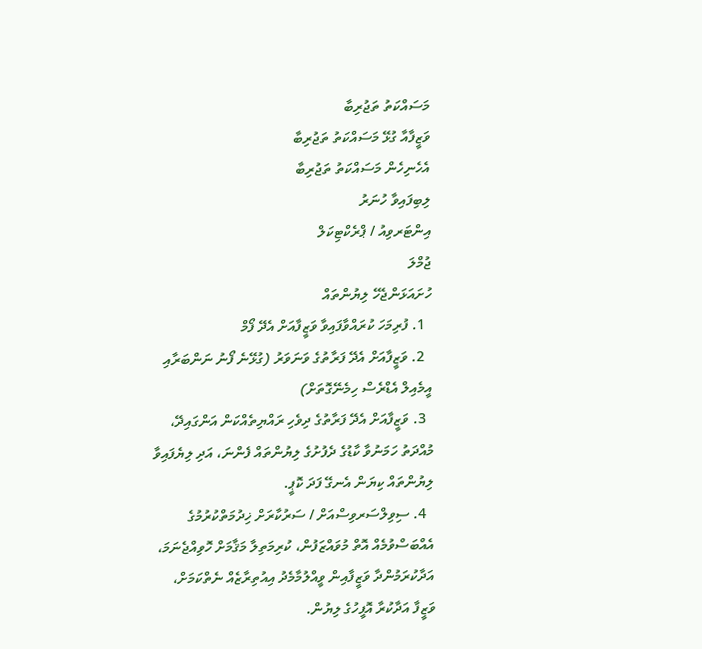މަސައްކަތު ތަޖުރިބާ
ވަޒީފާއާ ގުޅޭ މަސައްކަތު ތަޖުރިބާ
އެހެނިހެން މަސައްކަތު ތަޖުރިބާ
ލިބިފައިވާ ހުނަރު
އިންޓަރވިއު / ޕްރެކްޓިކަލް
ޖުމްލަ
ހުށައަޅަންޖެހޭ ލިޔުންތައް
  1. ފުރިމަހަ ކުރައްވާފައިވާ ވަޒީފާއަށް އެދޭ ފޯމް
  2. ވަޒީފާއަށް އެދޭ ފަރާތުގެ ވަނަވަރު (ގުޅޭނެ ފޯނު ނަންބަރާއި އީމެއިލް އެޑްރެސް ހިމެނޭގޮތަށް)
  3. ވަޒީފާއަށް އެދޭ ފަރާތުގެ ދިވެހި ރައްޔިތެއްކަން އަންގައިދޭ، މުއްދަތު ހަމަނުވާ ކާޑުގެ ދެފުށުގެ ލިޔުންތައް ފެންނަ، އަދި ލިޔެފައިވާ ލިޔުންތައް ކިޔަން އެނގޭ ފަދަ ކޮޕީ.
  4. ސިވިލްސަރވިސްއަށް / ސަރުކާރަށް ޚިދުމަތްކުރުމުގެ އެއްބަސްވުމެއް އޮތް މުވައްޒަފުން، ކުރިމަތިލާ މަޤާމަށް ހޮވިއްޖެނަމަ، އަދާކުރަމުންދާ ވަޒީފާއިން ވީއްލުމާމެދު އިއުތިރާޒެއް ނެތްކަމަށް، ވަޒީފާ އަދާކުރާ އޮފީހުގެ ލިޔުން.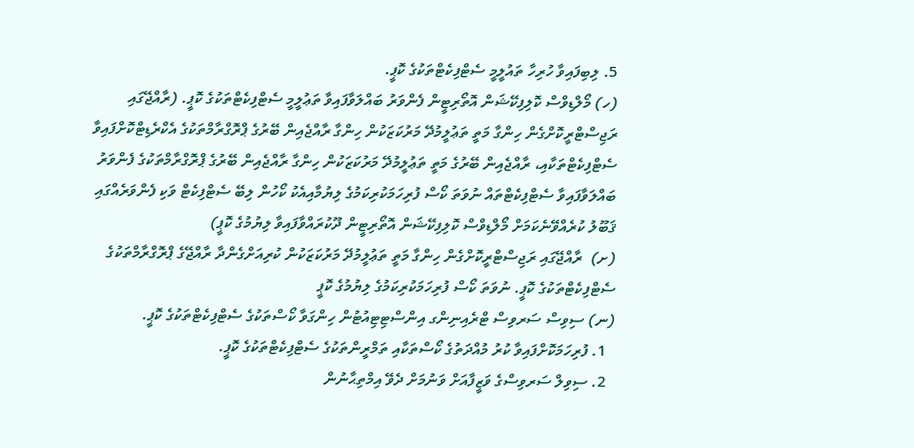5. ލިބިފައިވާ ހުރިހާ ތައުލީމީ ސެޓްފިކެޓްތަކުގެ ކޮޕީ.
(ހ) މޯލްޑިވްސް ކޮލިފިކޭޝަން އޮތޯރިޓީން ފެންވަރު ބައްލަވާފައިވާ ތަޢުލީމީ ސެޓްފިކެޓްތަކުގެ ކޮޕީ. (ރާއްޖޭގައި ރަޖިސްޓްރީކޮށްގެން ހިންގާ މަތީ ތަޢުލީމުދޭ މަރުކަޒަކުން ހިންގާ ރާއްޖެއިން ބޭރުގެ ޕްރޮގްރާމްތަކުގެ އެކްރެޑިޓްކޮށްފައިވާ ސެޓްފިކެޓްތަކާއި، ރާއްޖެއިން ބޭރުގެ މަތީ ތަޢުލީމުދޭ މަރުކަޒަކުން ހިންގާ ރާއްޖެއިން ބޭރުގެ ޕްރޮގްރާމްތަކުގެ ފެންވަރު ބައްލަވާފައިވާ ސެޓްފިކެޓްތައް ނުވަތަ ކޯސް ފުރިހަމަކުރިކަމުގެ ލިޔުމާއިއެކު ކޯހުން ލިބޭ ސެޓްފިކެޓް ވަކި ފެންވަރެއްގައި ޤަބޫލު ކުރެއްވޭނެކަމަށް މޯލްޑިވްސް ކޮލިފިކޭޝަން އޮތޯރިޓީން ދޫކުރައްވާފައިވާ ލިޔުމުގެ ކޮޕީ)
(ށ)  ރާއްޖޭގައި ރަޖިސްޓްރީކޮށްގެން ހިންގާ މަތީ ތަޢުލީމުދޭ މަރުކަޒަކުން ކުރިއަށްގެންދާ ރާއްޖޭގެ ޕްރޮގްރާމްތަކުގެ ސެޓްފިކެޓްތަކުގެ ކޮޕީ. ނުވަތަ ކޯސް ފުރިހަމަކުރިކަމުގެ ލިޔުމުގެ ކޮޕީ
(ނ) ސިވިސް ސަރވިސް ޓްރެއިނިންގ އިންސްޓިޓިއުޓުން ހިންގަވާ ކޯސްތަކުގެ ސެޓްފިކެޓްތަކުގެ ކޮޕީ.
  1. ފުރިހަމަކޮށްފައިވާ ކުރު މުއްދަތުގެ ކޯސްތަކާއި ތަމްރީންތަކުގެ ސެޓްފިކެޓްތަކުގެ ކޮޕީ.
  2. ސިވިލް ސަރވިސްގެ ވަޒީފާއަށް ވަނުމަށް ދެވޭ އިމްތިޙާނުން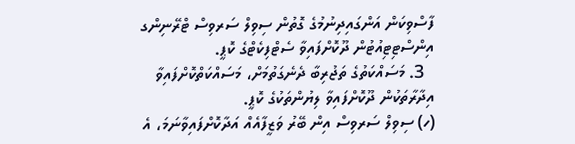ފާސްވިކަން އަންގައިދިނުމުގެ ގޮތުން ސިވިލް ސަރވިސް ޓްރޭނިންގ އިންސްޓިޓިއުޓުން ދޫކޮށްފައިވާ ސެޓްފިކެޓްގެ ކޮޕީ.
  3. މަސައްކަތުގެ ތަޖުރިބާ ދެނެގަތުމަށް، މަސައްކަތްކޮށްފައިވާ އިދާރާތަކުން ދޫކޮށްފައިވާ ލިޔުންތަކުގެ ކޮޕީ.
(ހ) ސިވިލް ސަރވިސް އިން ބޭރު ވަޒީފާއެއް އަދާކޮށްފައިވާނަމަ، އެ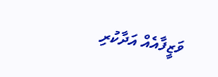ވަޒީފާއެއް އަދާކުރި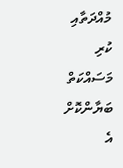މުއްދަތާއި ކުރި މަސައްކަތް ބަޔާންކޮށް އެ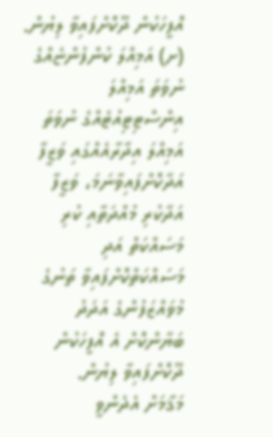އޮފީހަކުން ދޫކޮށްފައިވާ ލިޔުން.
(ށ) އަމިއްލަ ކުންފުންޏެއްގެ ނުވަތަ އަމިއްލަ އިންސްޓިޓިއުޓެއްގެ ނުވަތަ އަމިއްލަ އިދާރާއެއްގައި ވަޒީފާ އަދާކޮށްފައިވާނަމަ، ވަޒީފާ އަދާކުރި މުއްދަތާއި ކުރި މަސައްކަތް އަދި މަސައްކަތްކޮށްފައިވާ ތަނުގެ މުވައްޒަފުންގެ އަދަދު ބަޔާންކޮށް އެ އޮފީހަކުން ދޫކޮށްފައިވާ ލިޔުން.
މަޤާމަށް އެދެންވީ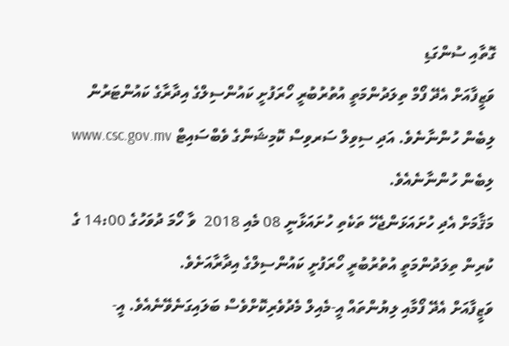ގޮތާއި ސުންގަޑި
ވަޒީފާއަށް އެދޭ ފޯމް ތިލަދުންމަތީ އުތުރުބުރީ ހޯރަފުށީ ކައުންސިލްގެ އިދާރާގެ ކައުންޓަރުން ލިބެން ހުންނާނެވެ. އަދި ސިވިލް ސަރވިސް ކޮމިޝަންގެ ވެބްސައިޓް www.csc.gov.mv ލިބެން ހުންނާނެއެވެ.
މަޤާމަށް އެދި ހުށައަޅަންޖެހޭ ތަކެތި ހުށައަޅާނީ 08 މެއި 2018  ވާ ހޯމަ ދުވަހުގެ 14:00 ގެ ކުރިން ތިލަދުންމަތީ އުތުރުބުރީ ހޯރަފުށީ ކައުންސިލްގެ އިދާރާއަށެވެ.
ވަޒީފާއަށް އެދޭ ފޯމާއި ލިޔުންތައް އީ-މެއިލް މެދުވެރިކޮށްވެސް ބަލައިގަނެވޭނެއެވެ. އީ-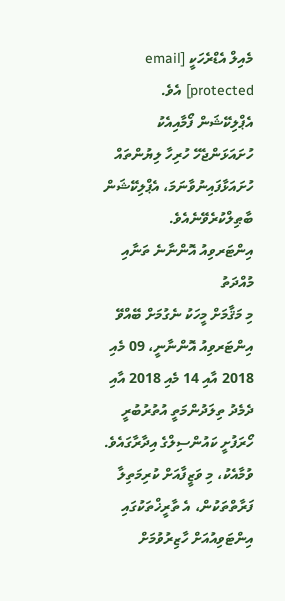މެއިލް އެޑްރެހަކީ [email protected] އެވެ.
އެޕްލިކޭޝަން ފޯމާއިއެކު ހުށައަޅަންޖެހޭ ހުރިހާ ލިޔުންތައް ހުށައަޅާފައިނުވާނަމަ، އެޕްލިކޭޝަން ބާޠިލްކުރެވޭނެއެވެ.
އިންޓަރވިއު އޮންނާނެ ތަނާއި މުއްދަތު
މި މަޤާމަށް މީހަކު ނެގުމަށް ބޭއްވޭ އިންޓަރވިއު އޮންނާނީ، 09 މެއި 2018 އާއި 14 މެއި 2018 އާއި ދެމެދު ތިލަދުންމަތީ އުތުރުބުރީ ހޯރަފުށީ ކައުންސިލްގެ އިދާރާގައެވެ. ވުމާއެކު، މި ވަޒީފާއަށް ކުރިމަތިލާ ފަރާތްތަކުން، އެ ތާރީޚްތަކުގައި އިންޓަވިއުއަށް ހާޒިރުވުމަށް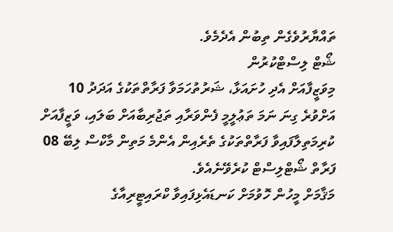ތައްޔާރުވެގެން ތިބުން އެދެމެވެ.
ޝޯޓް ލިސްޓްކުރުން
މިވަޒީފާއަށް އެދި ހުށައަޅާ، ޝަރުތުހަމަވާ ފަރާތްތަކުގެ އަދަދު 10 އަށްވުރެ ގިނަ ނަމަ ތަޢުލީމީ ފެންވަރާއި ތަޖުރިބާއަށް ބަލައި، ވަޒީފާއަށް ކުރިމަތިލާފައިވާ ފަރާތްތަކުގެ ތެރެއިން އެންމެ މަތިން މާކްސް ލިބޭ 08 ފަރާތް ޝޯޓްލިސްޓް ކުރެވޭނެއެވެ.
މަޤާމަށް މީހުން ހޮވުމަށް ކަނޑައެޅިފައިވާ ކްރައިޓީރިއާގެ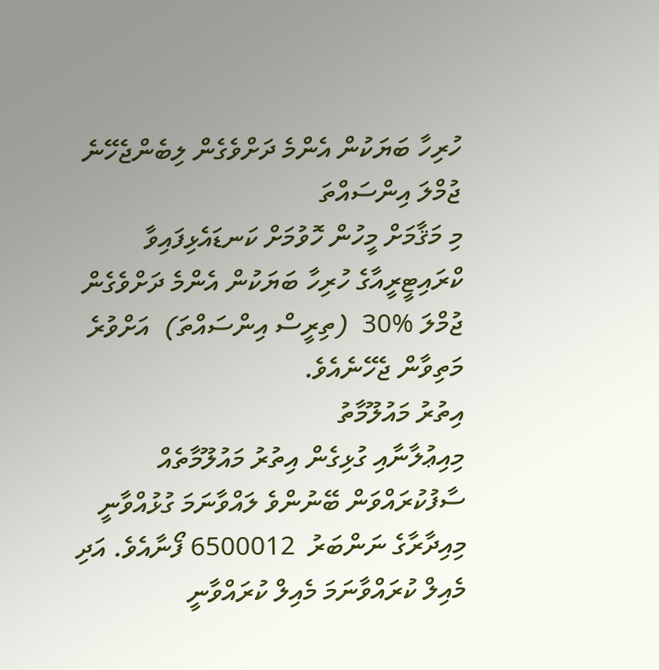ހުރިހާ ބަޔަކުން އެންމެ ދަށްވެގެން ލިބެންޖެހޭނެ ޖުމްލަ އިންސައްތަ
މި މަޤާމަށް މީހުން ހޮވުމަށް ކަނޑައެޅިފައިވާ ކްރައިޓީރީއާގެ ހުރިހާ ބަޔަކުން އެންމެ ދަށްވެގެން  ޖުމްލަ %30  (ތިރީސް އިންސައްތަ)  އަށްވުރެ މަތިވާން ޖެހޭނެއެވެ.
އިތުރު މައުލޫމާތު
މިއިޢުލާނާއި ގުޅިގެން އިތުރު މައުލޫމާތެއް ސާފުކުރައްވަން ބޭނުންވެ ލައްވާނަމަ ގުޅުއްވާނީ މިއިދާރާގެ ނަންބަރު  6500012 ފޯނާއެވެ. އަދި މެއިލް ކުރައްވާނަމަ މެއިލް ކުރައްވާނީ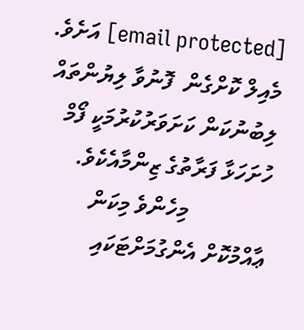[email protected] އަށެވެ. މެއިލް ކޮށްގެން  ފޮނުވާ ލިޔުންތައް ލިބުނުކަން ކަށަވަރުކުރުމަކީ ފޯމް ހުށަހަޅާ ފަރާތުގެ ޒިންމާއެކެވެ.
              މިހެންވެ މިކަން ޢާއްމުކޮށް އެންގުމަށްޓަކައި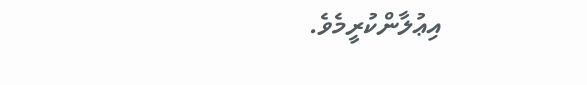އިޢުލާންކުރީމެވެ.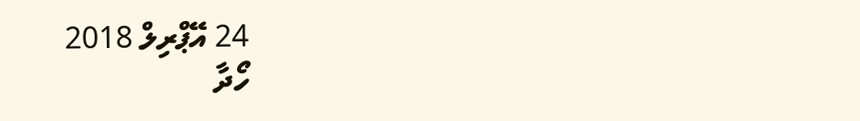24 އޭޕްރިލް 2018
ހޯދާ